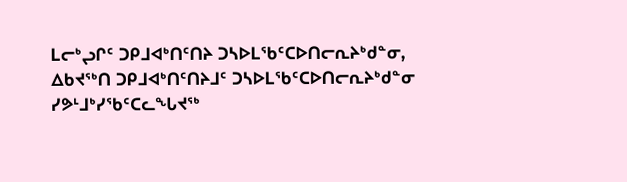ᒪᓕᒃᖢᒋᑦ ᑐᑭᒧᐊᒃᑎᑦᑎᔨ ᑐᓴᐅᒪᖃᑦᑕᐅᑎᓕᕆᔨᒃᑯᓐᓂ, ᐃᑲᔪᖅᑎ ᑐᑭᒧᐊᒃᑎᑦᑎᔨᒧᑦ ᑐᓴᐅᒪᖃᑦᑕᐅᑎᓕᕆᔨᒃᑯᓐᓂ ᓯᕗᒻᒧᒃᓯᖃᑦᑕᓚᖓᔪᖅ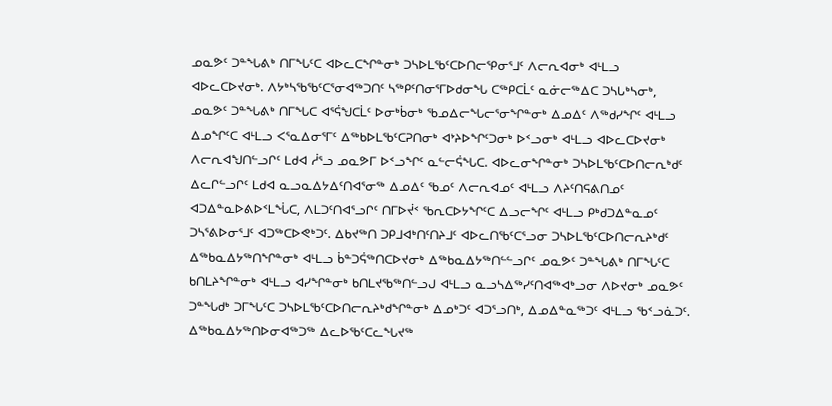ᓄᓇᕗᑦ ᑐᓐᖓᕕᒃ ᑎᒥᖓᑦᑕ ᐊᐅᓚᑕᖏᓐᓂᒃ ᑐᓴᐅᒪᖃᑦᑕᐅᑎᓕᕿᓂᕐᒧᑦ ᐱᓕᕆᐊᓂᒃ ᐊᒻᒪᓗ ᐊᐅᓚᑕᐅᔪᓂᒃ. ᐱᔭᒃᓴᖃᖃᑦᑕᕐᓂᐊᖅᑐᑎᑦ ᓴᖅᑭᑦᑎᓂᕐᒥᐅᑯᓂᖓ ᑕᖅᑭᑕᒫᑦ ᓇᓃᓕᖅᐃᑕ ᑐᓴᒐᒃᓴᓂᒃ, ᓄᓇᕗᑦ ᑐᓐᖓᕕᒃ ᑎᒥᖓᑕ ᐊᕐᕌᖑᑕᒫᑦ ᐅᓂᒃᑳᓂᒃ ᖃᓄᐃᓕᖓᓕᕐᓂᖏᓐᓂᒃ ᐃᓄᐃᑦ ᐱᖅᑯᓯᖏᑦ ᐊᒻᒪᓗ ᐃᓄᖏᑦᑕ ᐊᒻᒪᓗ ᐸᕐᓇᐃᓂᕐᒥᑦ ᐃᖅᑲᐅᒪᖃᑦᑕᕈᑎᓂᒃ ᐊᔾᔨᐅᖏᑦᑐᓂᒃ ᐅᑉᓗᓂᒃ ᐊᒻᒪᓗ ᐊᐅᓚᑕᐅᔪᓂᒃ ᐱᓕᕆᐊᖑᑎᓪᓗᒋᑦ ᒪᑯᐊ ᓲᕐᓗ ᓄᓇᕗᒥ ᐅᑉᓗᖏᑦ ᓇᓪᓕᕌᖓᑕ. ᐊᐅᓚᓂᖏᓐᓂᒃ ᑐᓴᐅᒪᖃᑦᑕᐅᑎᓕᕆᒃᑯᑦ ᐃᓚᒋᓪᓗᒋᑦ ᒪᑯᐊ ᓇᓗᓇᐃᔭᐃᑦᑎᐊᕐᓂᖅ ᐃᓄᐃᑦ ᖃᓄᑦ ᐱᓕᕆᐊᓄᑦ ᐊᒻᒪᓗ ᐱᔨᑦᑎᕋᕕᑎᓄᑦ ᐊᑐᐃᓐᓇᐅᕕᐅᑉᒪᖔᑕ, ᐱᒪᑐᑦᑎᐊᕐᓗᒋᑦ ᑎᒥᐅᔫᑉ ᖃᕆᑕᐅᔭᖏᑦᑕ ᐃᓗᓕᖏᑦ ᐊᒻᒪᓗ ᑭᒃᑯᑐᐃᓐᓇᓄᑦ ᑐᓴᕐᕕᐅᓂᕐᒧᑦ ᐊᑐᖅᑕᐅᕙᒃᑐᑦ. ᐃᑲᔪᖅᑎ ᑐᑭᒧᐊᒃᑎᑦᑎᔨᒧᑦ ᐊᐅᓚᑎᖃᑦᑕᕐᓗᓂ ᑐᓴᐅᒪᖃᑦᑕᐅᑎᓕᕆᔨᒃᑯᑦ ᐃᖅᑲᓇᐃᔭᖅᑎᖏᓐᓂᒃ ᐊᒻᒪᓗ ᑳᓐᑐᕌᖅᑎᑕᐅᔪᓂᒃ ᐃᖅᑲᓇᐃᔭᖅᑎᓪᓪᓗᒋᑦ ᓄᓇᕗᑦ ᑐᓐᖓᕕᒃ ᑎᒥᖓᑦᑕ ᑲᑎᒪᔨᖏᓐᓂᒃ ᐊᒻᒪᓗ ᐊᓯᖏᓐᓂᒃ ᑲᑎᒪᔪᖃᖅᑎᓪᓗᒍ ᐊᒻᒪᓗ ᓇᓗᓴᐃᖅᓯᑦᑎᐊᖅᐊᒃᓗᓂ ᐱᐅᔪᓂᒃ ᓄᓇᕗᑦ ᑐᓐᖓᑯᒃ ᑐᒥᖓᑦᑕ ᑐᓴᐅᒪᖃᑦᑕᐅᑎᓕᕆᔨᒃᑯᖏᓐᓂᒃ ᐃᓄᒃᑐᑦ ᐊᑐᕐᓗᑎᒃ, ᐃᓄᐃᓐᓇᖅᑐᑦ ᐊᒻᒪᓗ ᖃᑉᓗᓈᑐᑦ. ᐃᖅᑲᓇᐃᔭᖅᑎᐅᓂᐊᖅᑐᖅ ᐃᓚᐅᖃᑦᑕᓚᖓᔪᖅ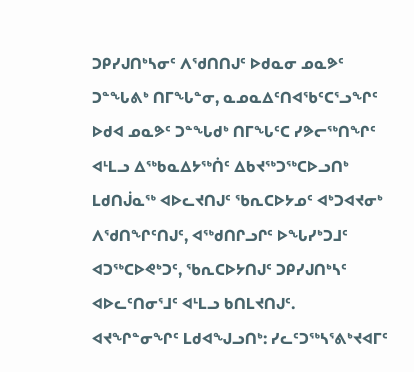ᑐᑭᓯᒍᑎᒃᓴᓂᑦ ᐱᖁᑎᑎᒍᑦ ᐅᑯᓇᓂ ᓄᓇᕗᑦ ᑐᓐᖓᕕᒃ ᑎᒥᖓᓐᓂ, ᓇᓄᓇᐃᑦᑎᐊᖃᑦᑕᕐᓗᖏᑦ ᐅᑯᐊ ᓄᓇᕗᑦ ᑐᓐᖓᑯᒃ ᑎᒥᖓᑦᑕ ᓯᕗᓕᖅᑎᖏᑦ ᐊᒻᒪᓗ ᐃᖅᑲᓇᐃᔭᖅᑏᑦ ᐃᑲᔪᖅᑐᖅᑕᐅᓗᑎᒃ ᒪᑯᑎᒎᓇᖅ ᐊᐅᓚᔪᑎᒍᑦ ᖃᕆᑕᐅᔭᓄᑦ ᐊᒃᑐᐊᔪᓂᒃ ᐱᖁᑎᖏᑦᑎᒍᑦ, ᐊᖅᑯᑎᒋᓗᒋᑦ ᐅᖓᓯᒃᑐᒧᑦ ᐊᑐᖅᑕᐅᕙᒃᑐᑦ, ᖃᕆᑕᐅᔭᑎᒍᑦ ᑐᑭᓯᒍᑎᒃᓴᑦ ᐊᐅᓚᑦᑎᓂᕐᒧᑦ ᐊᒻᒪᓗ ᑲᑎᒪᔪᑎᒍᑦ.
ᐊᔪᖏᓐᓂᖏᑦ ᒪᑯᐊᖑᓗᑎᒃ: ᓯᓚᑦᑐᖅᓴᕐᕕᒃᔪᐊᒥᑦ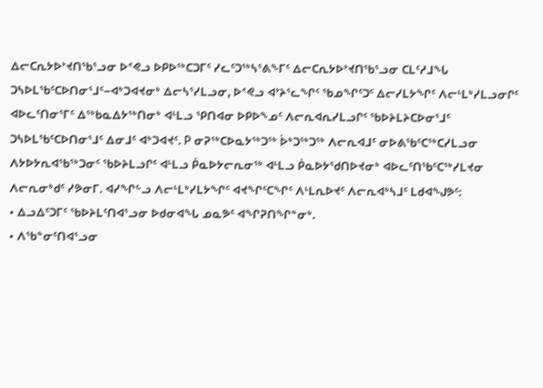ᐃᓕᑕᕆᔭᐅᔾᔪᑎᖃᕐᓗᓂ ᐅᕝᕙᓗ ᐅᑭᐅᖅᑕᑐᒥᑦ ᓯᓚᑦᑐᖅᓴᕐᕕᖕᒥᑦ ᐃᓕᑕᕆᔭᐅᔾᔪᑎᖃᕐᓗᓂ ᑕᒪᑦᓱᒧᖓ ᑐᓴᐅᒪᖃᑦᑕᐅᑎᓂᕐᒧᑦ−ᐊᒃᑐᐊᔪᓂᒃ ᐃᓕᓴᕐᓯᒪᓗᓂ, ᐅᕝᕙᓗ ᐊᔾᔨᕐᓚᖏᑦ ᖃᓄᖏᑦᑐᑦ ᐃᓕᓯᒪᔭᖏᑦ ᐱᓕᒻᒪᒃᓯᒪᓗᓂᒋᑦ ᐊᐅᓚᑦᑎᓂᕐᒥᑦ ᐃᖅᑲᓇᐃᔭᖅᑎᓂᒃ ᐊᒻᒪᓗ ᕿᑎᐊᓂ ᐅᑭᐅᖕᓄᑦ ᐱᓕᕆᐊᕆᓯᒪᓗᒋᑦ ᖃᐅᔨᒪᔨᑕᐅᓂᕐᒧᑦ ᑐᓴᐅᒪᖃᑦᑕᐅᑎᓂᕐᒧᑦ ᐃᓂᒧᑦ ᐊᒃᑐᐊᔪᑦ. P ᓂᕈᖅᑕᐅᓇᔭᖅᑐᖅ ᐆᒃᑐᖅᑐᖅ ᐱᓕᕆᐊᒧᑦ ᓂᐅᕕᖃᑦᑕᖅᑕᓯᒪᓗᓂ ᐱᔭᐅᔭᕆᐊᖃᖅᑐᓂᑦ ᖃᐅᔨᒪᓗᒋᑦ ᐊᒻᒪᓗ ᑮᓇᐅᔭᓕᕆᓂᖅ ᐊᒻᒪᓗ ᑮᓇᐅᔭᖁᑎᐅᔪᓂᒃ ᐊᐅᓚᑦᑎᖃᑦᑕᖅᓯᒪᔪᓂ ᐱᓕᕆᓂᒃᑯᑦ ᓯᕗᓂᒥ. ᐊᓯᖏᓪᓗ ᐱᓕᒻᒪᒃᓯᒪᔭᖏᑦ ᐊᔪᖏᑦᑕᖏᑦ ᐱᒻᒪᕆᐅᔪᑦ ᐱᓕᕆᐊᒃᓴᒧᑦ ᒪᑯᐊᖑᕗᑦ:
• ᐃᓗᐃᑦᑐᒥᑦ ᖃᐅᔨᒪᑦᑎᐊᕐᓗᓂ ᐅᑯᓂᐊᖓ ᓄᓇᕗᑦ ᐊᖏᕈᑎᖏᓐᓂᒃ.
• ᐱᖃᓐᓂᑦᑎᐊᕐᓗᓂ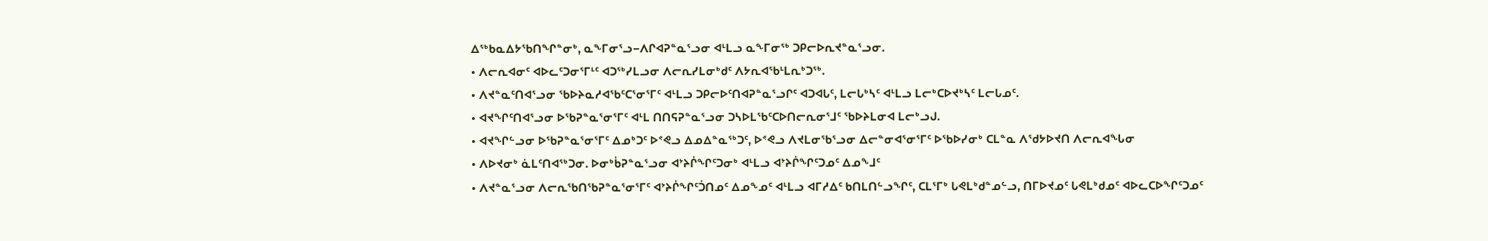ᐃᖅᑲᓇᐃᔭᖃᑎᖏᓐᓂᒃ, ᓇᖕᒥᓂᕐᓗ−ᐱᒋᐊᕈᓐᓇᕐᓗᓂ ᐊᒻᒪᓗ ᓇᖕᒥᓂᖅ ᑐᑭᓕᐅᕆᔪᓐᓇᕐᓗᓂ.
• ᐱᓕᕆᐊᓂᑦ ᐊᐅᓚᑦᑐᓂᕐᒥᒻᑦ ᐊᑐᖅᓯᒪᓗᓂ ᐱᓕᕆᓯᒪᓂᒃᑯᑦ ᐱᔭᕆᐊᖃᒻᒪᕆᒃᑐᖅ.
• ᐱᔪᓐᓇᑦᑎᐊᕐᓗᓂ ᖃᐅᔨᓇᓱᐊᖃᑦᑕᕐᓂᕐᒥᑦ ᐊᒻᒪᓗ ᑐᑭᓕᐅᑦᑎᐊᕈᓐᓇᕐᓗᒋᑦ ᐊᑐᐊᒐᑦ, ᒪᓕᒐᒃᓴᑦ ᐊᒻᒪᓗ ᒪᓕᒃᑕᐅᔪᒃᓴᑦ ᒪᓕᒐᓄᑦ.
• ᐊᔪᖏᑦᑎᐊᕐᓗᓂ ᐅᖃᕈᓐᓇᕐᓂᕐᒥᑦ ᐊᒻᒪ ᑎᑎᕋᕈᓐᓇᕐᓗᓂ ᑐᓴᐅᒪᖃᑦᑕᐅᑎᓕᕆᓂᕐᒧᑦ ᖃᐅᔨᒪᓂᐊ ᒪᓕᒃᓗᒍ.
• ᐊᔪᖏᓪᓗᓂ ᐅᖃᕈᓐᓇᕐᓂᕐᒥᑦ ᐃᓄᒃᑐᑦ ᐅᕝᕙᓗ ᐃᓄᐃᓐᓇᖅᑐᑦ, ᐅᕝᕙᓗ ᐱᔪᒪᓂᖃᕐᓗᓂ ᐃᓕᓐᓂᐊᕐᓂᕐᒥᑦ ᐅᖃᐅᓯᓂᒃ ᑕᒪᓐᓇ ᐱᖁᔭᐅᔪᑎ ᐱᓕᕆᐊᖓᓂ
• ᐱᐅᔪᓂᒃ ᓈᒪᑦᑎᐊᕐᒃᑐᓂ. ᐅᓂᒃᑳᕈᓐᓇᕐᓗᓂ ᐊᔾᔨᒌᖏᑦᑐᓂᒃ ᐊᒻᒪᓗ ᐊᔾᔨᒌᖏᑦᑐᓄᑦ ᐃᓄᖕᒧᑦ
• ᐱᔪᓐᓇᕐᓗᓂ ᐱᓕᕆᖃᑎᖃᕈᓐᓇᕐᓂᕐᒥᑦ ᐊᔾᔨᒌᖏᑦᑑᑎᓄᑦ ᐃᓄᖕᓄᑦ ᐊᒻᒪᓗ ᐊᒥᓱᐃᑦ ᑲᑎᒪᑎᓪᓗᖏᑦ, ᑕᒪᕐᒥᒃ ᒐᕙᒪᒃᑯᓐᓄᓪᓗ, ᑎᒥᐅᔪᓄᑦ ᒐᕙᒪᒃᑯᓄᑦ ᐊᐅᓚᑕᐅᖏᑦᑐᓄᑦ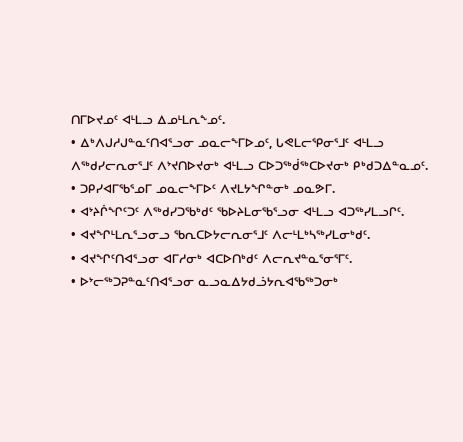ᑎᒥᐅᔪᓄᑦ ᐊᒻᒪᓗ ᐃᓄᒻᒪᕆᖕᓄᑦ.
• ᐃᒃᐱᒍᓱᒍᓐᓇᑦᑎᐊᕐᓗᓂ ᓄᓇᓕᖕᒥᐅᓄᑦ, ᒐᕙᒪᓕᕿᓂᕐᒧᑦ ᐊᒻᒪᓗ ᐱᖅᑯᓯᓕᕆᓂᕐᒧᑦ ᐱᔾᔪᑎᐅᔪᓂᒃ ᐊᒻᒪᓗ ᑕᐅᑐᖅᑰᖅᑕᐅᔪᓂᒃ ᑭᒃᑯᑐᐃᓐᓇᓄᑦ.
• ᑐᑭᓯᐊᒥᖃᕐᓄᒥ ᓄᓇᓕᖕᒥᐅᑦ ᐱᔪᒪᔭᖏᓐᓂᒃ ᓄᓇᕗᒥ.
• ᐊᔾᔨᒌᖏᑦᑐᑦ ᐱᖅᑯᓯᑐᖃᒃᑯᑦ ᖃᐅᔨᒪᓂᖃᕐᓗᓂ ᐊᒻᒪᓗ ᐊᑐᖅᓯᒪᓗᒋᑦ.
• ᐊᔪᖏᒻᒪᕆᕐᓗᓂᓗ ᖃᕆᑕᐅᔭᓕᕆᓂᕐᒧᑦ ᐱᓕᒻᒪᒃᓴᖅᓯᒪᓂᒃᑯᑦ.
• ᐊᔪᖏᑦᑎᐊᕐᓗᓂ ᐊᒥᓱᓂᒃ ᐊᑕᐅᑎᒃᑯᑦ ᐱᓕᕆᔪᓐᓇᕐᓂᕐᒥᑦ.
• ᐅᔾᓕᖅᑐᕈᓐᓇᑦᑎᐊᕐᓗᓂ ᓇᓗᓇᐃᔭᑯᓘᔭᕆᐊᖃᖅᑐᓂᒃ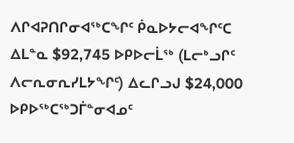ᐱᒋᐊᕈᑎᒋᓂᐊᖅᑕᖏᑦ ᑮᓇᐅᔭᓕᐊᖏᑦᑕ ᐃᒪᓐᓇ $92,745 ᐅᑭᐅᓕᒫᖅ (ᒪᓕᒃᓗᒋᑦ ᐱᓕᕆᓂᕆᓯᒪᔭᖏᑦ) ᐃᓚᒋᓗᒍ $24,000 ᐅᑭᐅᖅᑕᖅᑐᒦᓐᓂᐊᓄᑦ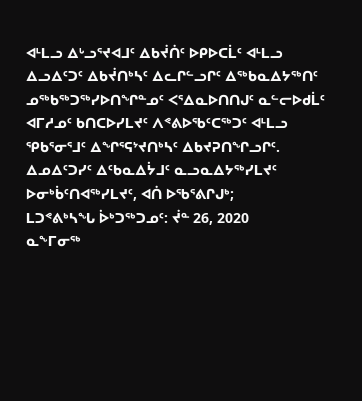ᐊᒻᒪᓗ ᐃᒡᓗᕐᔪᐊᒧᑦ ᐃᑲᔫᑏᑦ ᐅᑭᐅᑕᒫᑦ ᐊᒻᒪᓗ ᐃᓗᐃᑦᑐᑦ ᐃᑲᔫᑎᒃᓴᑦ ᐃᓚᒋᓪᓗᒋᑦ ᐃᖅᑲᓇᐃᔭᖅᑎᑦ ᓄᖅᑲᖅᑐᖅᓯᐅᑎᖏᓐᓄᑦ ᐸᕐᐃᓇᐅᑎᑎᒍᑦ ᓇᓪᓕᐅᑯᒫᑦ ᐊᒥᓱᓄᑦ ᑲᑎᑕᐅᓯᒪᔪᑦ ᐱᕝᕕᐅᖃᑦᑕᖅᑐᑦ ᐊᒻᒪᓗ ᕿᑲᕐᓂᕐᒧᑦ ᐃᖏᕐᕋᔾᔪᑎᒃᓴᑦ ᐃᑲᔪᕈᑎᖏᓗᒋᑦ.
ᐃᓄᐃᑦᑐᓯᑦ ᐃᑦᑲᓇᐃᔮᒧᑦ ᓇᓗᓇᐃᔭᖅᓯᒪᔪᑦ ᐅᓂᒃᑳᑦᑎᐊᖅᓯᒪᔪᑦ, ᐊᑏ ᐅᖃᕐᕕᒋᒍᒃ;
ᒪᑐᕝᕕᒃᓴᖓ ᐆᒃᑐᖅᑐᓄᑦ: ᔫᓐ 26, 2020
ᓇᖕᒥᓂᖅ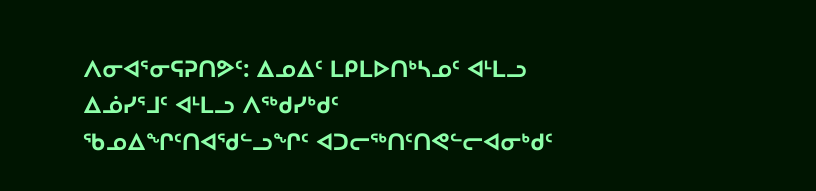ᐱᓂᐊᕐᓂᕋᕈᑎᕗᑦ: ᐃᓄᐃᑦ ᒪᑭᒪᐅᑎᒃᓴᓄᑦ ᐊᒻᒪᓗ ᐃᓅᓯᕐᒧᑦ ᐊᒻᒪᓗ ᐱᖅᑯᓯᒃᑯᑦ ᖃᓄᐃᖏᑦᑎᐊᖁᓪᓗᖏᑦ ᐊᑐᓕᖅᑎᑦᑎᕙᓪᓕᐊᓂᒃᑯᑦ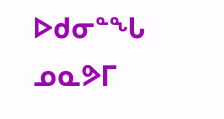ᐅᑯᓂᓐᖓ ᓄᓇᕗᒥ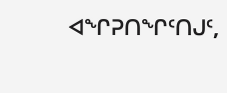ᐊᖏᕈᑎᖏᑦᑎᒍᑦ,